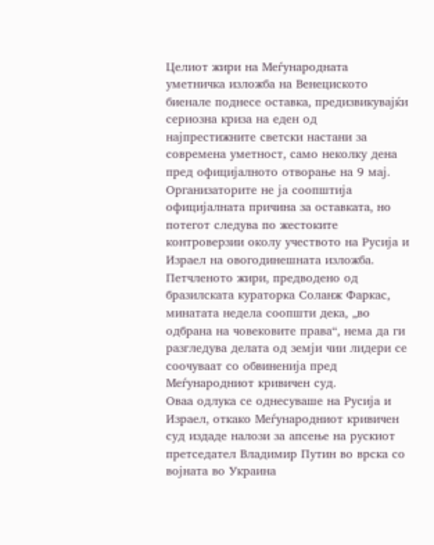Целиот жири на Меѓународната уметничка изложба на Венециското биенале поднесе оставка, предизвикувајќи сериозна криза на еден од најпрестижните светски настани за современа уметност, само неколку дена пред официјалното отворање на 9 мај.
Организаторите не ја соопштија официјалната причина за оставката, но потегот следува по жестоките контроверзии околу учеството на Русија и Израел на овогодинешната изложба. Петчленото жири, предводено од бразилската кураторка Соланж Фаркас, минатата недела соопшти дека, „во одбрана на човековите права“, нема да ги разгледува делата од земји чии лидери се соочуваат со обвиненија пред Меѓународниот кривичен суд.
Оваа одлука се однесуваше на Русија и Израел, откако Меѓународниот кривичен суд издаде налози за апсење на рускиот претседател Владимир Путин во врска со војната во Украина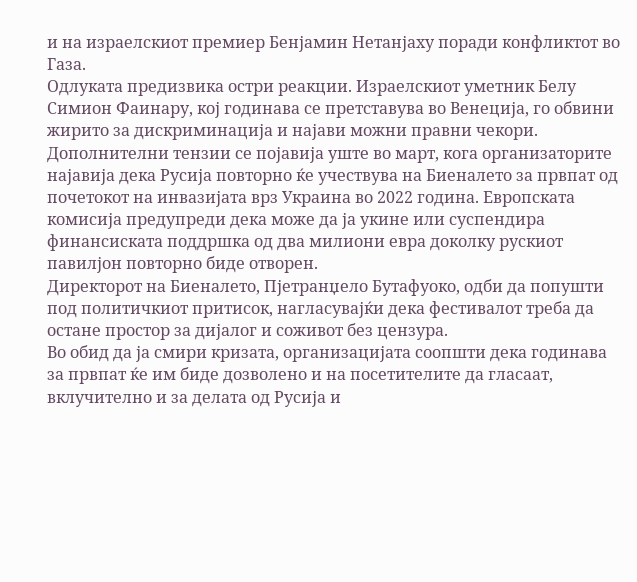и на израелскиот премиер Бенјамин Нетанјаху поради конфликтот во Газа.
Одлуката предизвика остри реакции. Израелскиот уметник Белу Симион Фаинару, кој годинава се претставува во Венеција, го обвини жирито за дискриминација и најави можни правни чекори.
Дополнителни тензии се појавија уште во март, кога организаторите најавија дека Русија повторно ќе учествува на Биеналето за првпат од почетокот на инвазијата врз Украина во 2022 година. Европската комисија предупреди дека може да ја укине или суспендира финансиската поддршка од два милиони евра доколку рускиот павилјон повторно биде отворен.
Директорот на Биеналето, Пјетранџело Бутафуоко, одби да попушти под политичкиот притисок, нагласувајќи дека фестивалот треба да остане простор за дијалог и соживот без цензура.
Во обид да ја смири кризата, организацијата соопшти дека годинава за првпат ќе им биде дозволено и на посетителите да гласаат, вклучително и за делата од Русија и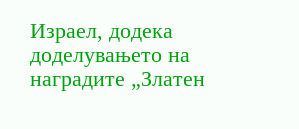Израел, додека доделувањето на наградите „Златен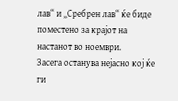лав“ и „Сребрен лав“ ќе биде поместено за крајот на настанот во ноември.
Засега останува нејасно кој ќе ги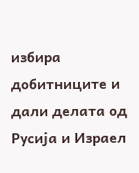избира добитниците и дали делата од Русија и Израел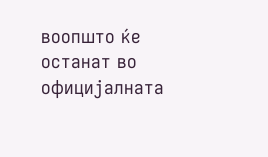воопшто ќе останат во официјалната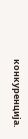конкуренција.